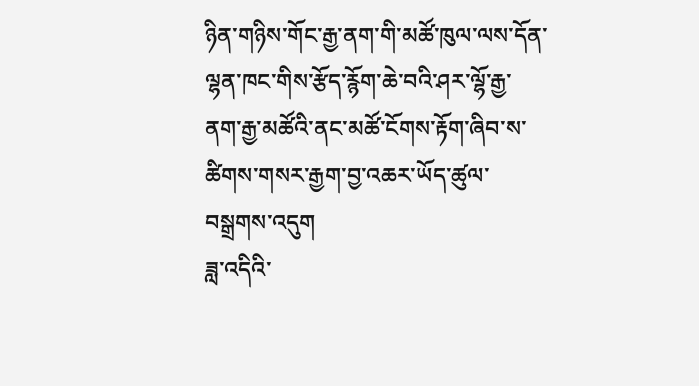ཉིན་གཉིས་གོང་རྒྱ་ནག་གི་མཚོ་ཁུལ་ལས་དོན་ལྷན་ཁང་གིས་རྩོད་རྙོག་ཆེ་བའི་ཤར་ལྷོ་རྒྱ་ནག་རྒྱ་མཚོའི་ནང་མཚོ་ངོགས་རྟོག་ཞིབ་ས་ཚིགས་གསར་རྒྱག་བྱ་འཆར་ཡོད་ཚུལ་བསྒྲགས་འདུག
ཟླ་འདིའི་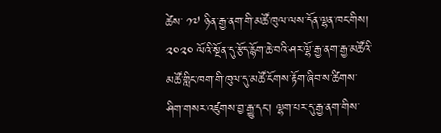ཚེས་ ༡༧ ཉིན་རྒྱ་ནག་གི་མཚོ་ཁུལ་ལས་དོན་ལྷན་ཁང་གིས། ༢༠༢༠ ལོའི་སྔོན་དུ་རྩོད་རྙོག་ཆེ་བའི་ཤར་ལྷོ་རྒྱ་ནག་རྒྱ་མཚོའི་མཚོ་གླིང་ཁག་གི་ཁུལ་དུ་མཚོ་ངོགས་རྟོག་ཞིབ་ས་ཚིགས་ཤིག་གསར་འཛུགས་བྱ་རྒྱུ་དང་། ལྷག་པར་དུ་རྒྱ་ནག་གིས་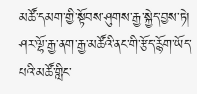མཚོ་དམག་གྱི་སྟོབས་ཤུགས་རྒྱ་སྐྱེད་བྱས་ཏེ། ཤར་ལྷོ་རྒྱ་ནག་རྒྱ་མཚོའི་ནང་གི་རྩོད་རྙོག་ཡོད་པའི་མཚོ་གླིང་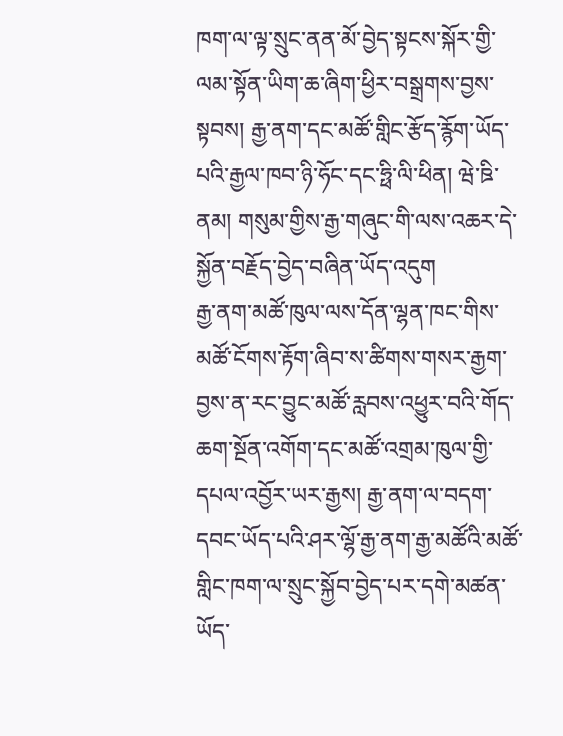ཁག་ལ་ལྟ་སྲུང་ནན་མོ་བྱེད་སྟངས་སྐོར་གྱི་ལམ་སྟོན་ཡིག་ཆ་ཞིག་ཕྱིར་བསྒྲགས་བྱས་སྟབས། རྒྱ་ནག་དང་མཚོ་གླིང་རྩོད་རྙོག་ཡོད་པའི་རྒྱལ་ཁབ་ཉི་ཧོང་དང་ཧྥི་ལི་ཕིན། ཝེ་ཋི་ནམ། གསུམ་གྱིས་རྒྱ་གཞུང་གི་ལས་འཆར་དེ་སྐྱོན་བརྗོད་བྱེད་བཞིན་ཡོད་འདུག
རྒྱ་ནག་མཚོ་ཁུལ་ལས་དོན་ལྷན་ཁང་གིས་མཚོ་ངོགས་རྟོག་ཞིབ་ས་ཚིགས་གསར་རྒྱག་བྱས་ན་རང་བྱུང་མཚོ་རླབས་འཕྱུར་བའི་གོད་ཆག་སྔོན་འགོག་དང་མཚོ་འགྲམ་ཁུལ་གྱི་དཔལ་འབྱོར་ཡར་རྒྱས། རྒྱ་ནག་ལ་བདག་དབང་ཡོད་པའི་ཤར་ལྷོ་རྒྱ་ནག་རྒྱ་མཚོའི་མཚོ་གླིང་ཁག་ལ་སྲུང་སྐྱོབ་བྱེད་པར་དགེ་མཚན་ཡོད་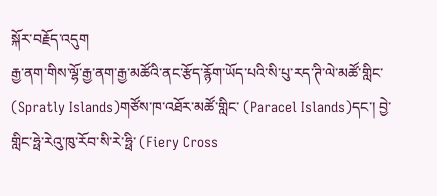སྐོར་བརྗོད་འདུག
རྒྱ་ནག་གིས་ལྷོ་རྒྱ་ནག་རྒྱ་མཚོའི་ནང་རྩོད་རྙོག་ཡོད་པའི་སི་པུ་རད་ཊི་ལེ་མཚོ་གླིང་ (Spratly Islands)གཙོས་ཁ་འཐོར་མཚོ་གླིང་ (Paracel Islands)དང་། བྱེ་གླིང་ཧྥེ་རེའུ་ཁུ་རོབ་སི་རེ་ཧྥི་ (Fiery Cross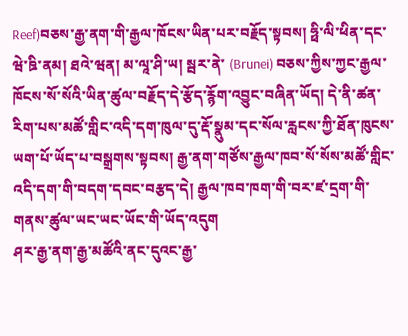Reef)བཅས་རྒྱ་ནག་གི་རྒྱལ་ཁོངས་ཡིན་པར་བརྗོད་སྟབས། ཧྥི་ལི་ཕིན་དང་ཝེ་ཋི་ནམ། ཐའེ་ཝན། མ་ལཱ་ཤི་ཡ། སྦར་ནེ་ (Brunei) བཅས་ཀྱིས་ཀྱང་རྒྱལ་ཁོངས་སོ་སོའི་ཡིན་ཚུལ་བརྗོད་དེ་རྩོད་རྙོག་འབྱུང་བཞིན་ཡོད། དེ་ནི་ཚན་རིག་པས་མཚོ་གླིང་འདི་དག་ཁུལ་དུ་རྡོ་སྣུམ་དང་སོལ་རླངས་ཀྱི་ཐོན་ཁུངས་ཡག་པོ་ཡོད་པ་བསྒྲགས་སྟབས། རྒྱ་ནག་གཙོས་རྒྱལ་ཁབ་སོ་སོས་མཚོ་གླིང་འདི་དག་གི་བདག་དབང་བརྩད་དེ། རྒྱལ་ཁབ་ཁག་གི་བར་ཛ་དྲག་གི་གནས་ཚུལ་ཡང་ཡང་ཡོང་གི་ཡོད་འདུག
ཤར་རྒྱ་ནག་རྒྱ་མཚོའི་ནང་དུའང་རྒྱ་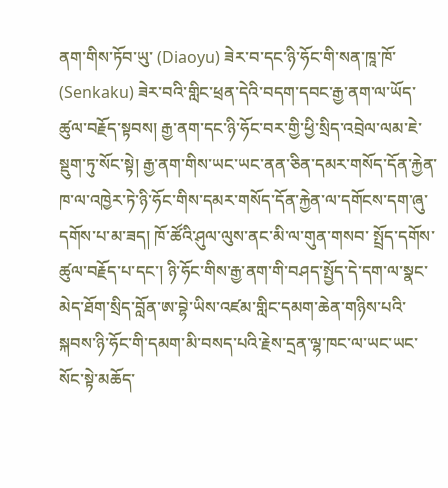ནག་གིས་ཏོབ་ཡུ་ (Diaoyu) ཟེར་བ་དང་ཉི་ཧོང་གི་སན་ཁཱ་ཁོ་ (Senkaku) ཟེར་བའི་གླིང་ཕྲན་དེའི་བདག་དབང་རྒྱ་ནག་ལ་ཡོད་ཚུལ་བརྗོད་སྟབས། རྒྱ་ནག་དང་ཉི་ཧོང་བར་གྱི་ཕྱི་སྲིད་འབྲེལ་ལམ་ཇེ་སྡུག་ཏུ་སོང་སྟེ། རྒྱ་ནག་གིས་ཡང་ཡང་ནན་ཅིན་དམར་གསོད་དོན་རྐྱེན་ཁ་ལ་འཁྱེར་ཏེ་ཉི་ཧོང་གིས་དམར་གསོད་དོན་རྐྱེན་ལ་དགོངས་དག་ཞུ་དགོས་པ་མ་ཟད། ཁོ་ཚོའི་ཤུལ་ལུས་ནང་མི་ལ་གུན་གསབ་ སྤྲོད་དགོས་ཚུལ་བརྗོད་པ་དང་། ཉི་ཧོང་གིས་རྒྱ་ནག་གི་བཤད་སྤྱོད་དེ་དག་ལ་སྣང་མེད་ཐོག་སྲིད་བློན་ཨ་བྷེ་ཡིས་འཛམ་གླིང་དམག་ཆེན་གཉིས་པའི་སྐབས་ཉི་ཧོང་གི་དམག་མི་བསད་པའི་རྗེས་དྲན་ལྷ་ཁང་ལ་ཡང་ཡང་སོང་སྟེ་མཆོད་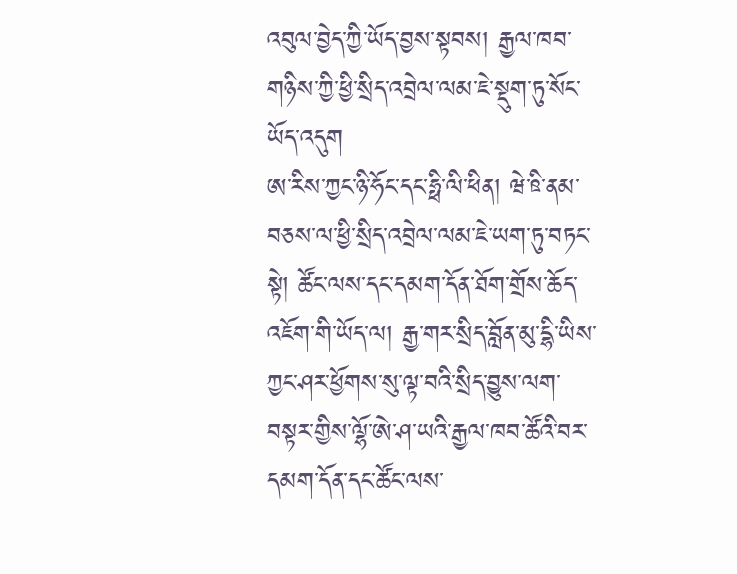འབུལ་བྱེད་ཀྱི་ཡོད་བྱས་སྟབས། རྒྱལ་ཁབ་གཉིས་ཀྱི་ཕྱི་སྲིད་འབྲེལ་ལམ་ཇེ་སྡུག་ཏུ་སོང་ཡོད་འདུག
ཨ་རིས་ཀྱང་ཉི་ཧོང་དང་ཧྥི་ལི་ཕིན། ཝེ་ཋི་ནམ་བཅས་ལ་ཕྱི་སྲིད་འབྲེལ་ལམ་ཇེ་ཡག་ཏུ་བཏང་སྟེ། ཚོང་ལས་དང་དམག་དོན་ཐོག་གྲོས་ཆོད་འཇོག་གི་ཡོད་ལ། རྒྱ་གར་སྲིད་བློན་མུ་དྷི་ཡིས་ཀྱང་ཤར་ཕྱོགས་སུ་ལྟ་བའི་སྲིད་བྱུས་ལག་བསྟར་གྱིས་ལྷོ་ཨེ་ཤ་ཡའི་རྒྱལ་ཁབ་ཚོའི་བར་དམག་དོན་དང་ཚོང་ལས་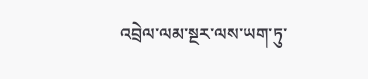འབྲེལ་ལམ་སྔར་ལས་ཡག་ཏུ་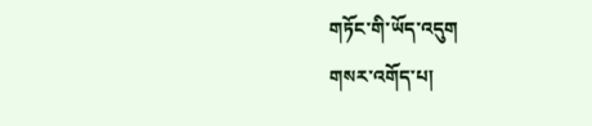གཏོང་གི་ཡོད་འདུག
གསར་འགོད་པ།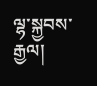ལྷ་སྐྱབས་རྒྱལ།